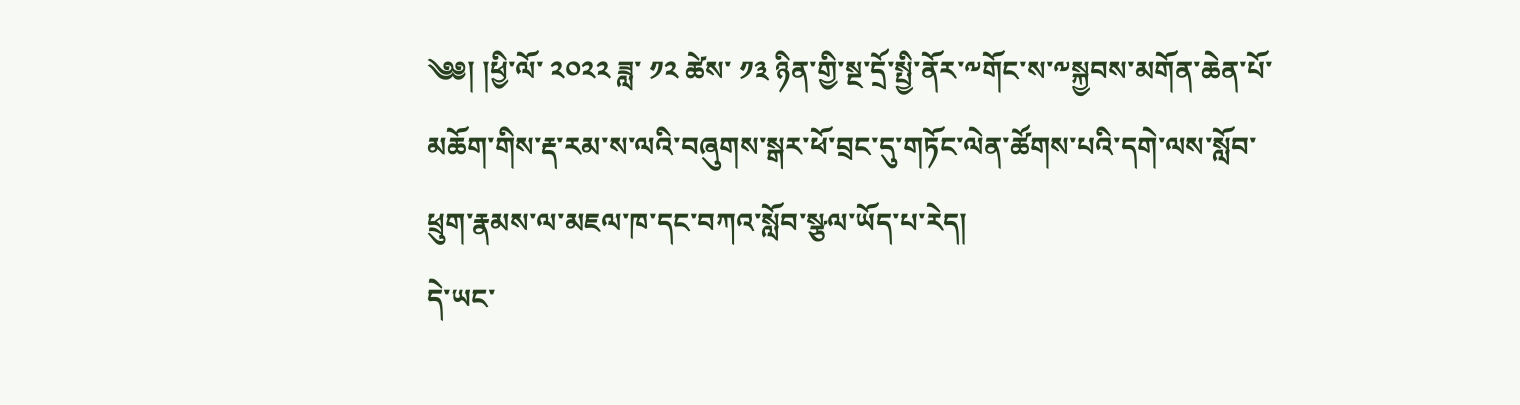༄༅། །ཕྱི་ལོ་ ༢༠༢༢ ཟླ་ ༡༢ ཚེས་ ༡༣ ཉིན་གྱི་སྔ་དྲོ་སྤྱི་ནོར་༸གོང་ས་༸སྐྱབས་མགོན་ཆེན་པོ་མཆོག་གིས་རྡ་རམ་ས་ལའི་བཞུགས་སྒར་ཕོ་བྲང་དུ་གཏོང་ལེན་ཚོགས་པའི་དགེ་ལས་སློབ་ཕྲུག་རྣམས་ལ་མཇལ་ཁ་དང་བཀའ་སློབ་སྩལ་ཡོད་པ་རེད།
དེ་ཡང་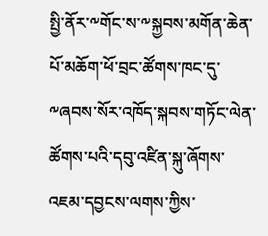སྤྱི་ནོར་༸གོང་ས་༸སྐྱབས་མགོན་ཆེན་པོ་མཆོག་ཕོ་བྲང་ཚོགས་ཁང་དུ་༸ཞབས་སོར་འཁོད་སྐབས་གཏོང་ལེན་ཚོགས་པའི་དབུ་འཛིན་སྐུ་ཞོགས་འཇམ་དབྱངས་ལགས་ཀྱིས་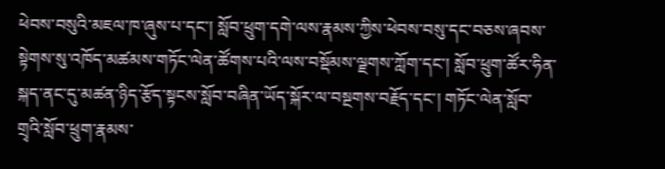ཕེབས་བསུའི་མཇལ་ཁ་ཞུས་པ་དང་། སློབ་ཕྲུག་དགེ་ལས་རྣམས་ཀྱིས་ཕེབས་བསུ་དང་བཅས་ཞབས་སྟེགས་སུ་འཁོད་མཚམས་གཏོང་ལེན་ཚོགས་པའི་ལས་བསྡོམས་ལྗགས་ཀློག་དང་། སློབ་ཕྲུག་ཚོར་ཧིན་སྐད་ནང་དུ་མཚན་ཉིད་རྩོད་སྟངས་སློབ་བཞིན་ཡོད་སྐོར་ལ་བསྔགས་བརྗོད་དང་། གཏོང་ལེན་སློབ་གྲྭའི་སློབ་ཕྲུག་རྣམས་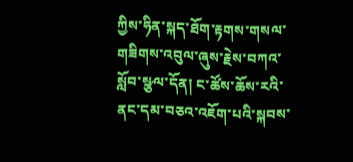ཀྱིས་ཧིན་སྐད་ཐོག་རྟགས་གསལ་གཟིགས་འབུལ་ཞུས་རྗེས་བཀའ་སློབ་སྩལ་དོན། ང་ཚོས་ཆོས་རའི་ནང་དམ་བཅའ་འཇོག་པའི་སྐབས་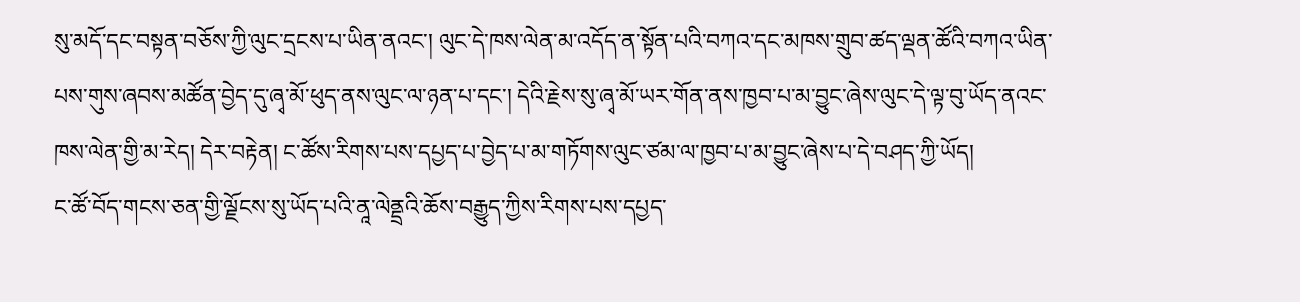སུ་མདོ་དང་བསྟན་བཅོས་ཀྱི་ལུང་དྲངས་པ་ཡིན་ནའང་། ལུང་དེ་ཁས་ལེན་མ་འདོད་ན་སྟོན་པའི་བཀའ་དང་མཁས་གྲུབ་ཚད་ལྡན་ཚོའི་བཀའ་ཡིན་པས་གུས་ཞབས་མཚོན་བྱེད་དུ་ཞྭ་མོ་ཕུད་ནས་ལུང་ལ་ཉན་པ་དང་། དེའི་རྗེས་སུ་ཞྭ་མོ་ཡར་གོན་ནས་ཁྱབ་པ་མ་བྱུང་ཞེས་ལུང་དེ་ལྟ་བུ་ཡོད་ནའང་ཁས་ལེན་གྱི་མ་རེད། དེར་བརྟེན། ང་ཚོས་རིགས་པས་དཔྱད་པ་བྱེད་པ་མ་གཏོགས་ལུང་ཙམ་ལ་ཁྱབ་པ་མ་བྱུང་ཞེས་པ་དེ་བཤད་ཀྱི་ཡོད།
ང་ཚོ་བོད་གངས་ཅན་གྱི་ལྗོངས་སུ་ཡོད་པའི་ནཱ་ལེནྡྲའི་ཆོས་བརྒྱུད་ཀྱིས་རིགས་པས་དཔྱད་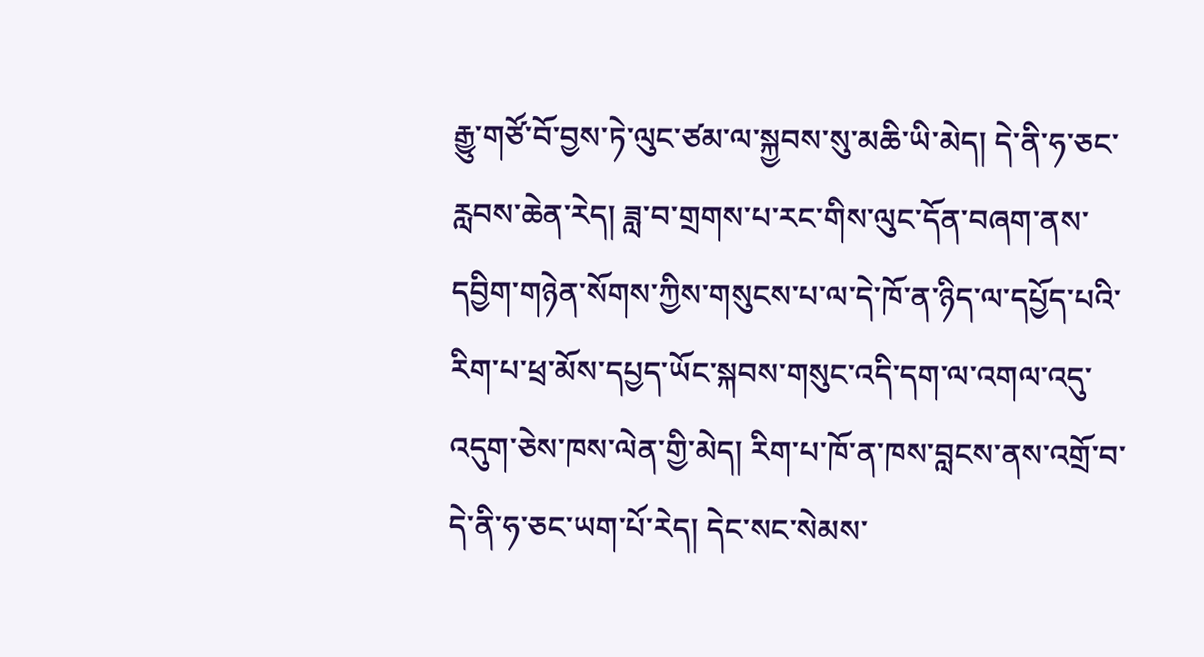རྒྱུ་གཙོ་བོ་བྱས་ཏེ་ལུང་ཙམ་ལ་སྐྱབས་སུ་མཆི་ཡི་མེད། དེ་ནི་ཧ་ཅང་རླབས་ཆེན་རེད། ཟླ་བ་གྲགས་པ་རང་གིས་ལུང་དོན་བཞག་ནས་དབྱིག་གཉེན་སོགས་ཀྱིས་གསུངས་པ་ལ་དེ་ཁོ་ན་ཉིད་ལ་དཔྱོད་པའི་རིག་པ་ཕྲ་མོས་དཔྱད་ཡོང་སྐབས་གསུང་འདི་དག་ལ་འགལ་འདུ་འདུག་ཅེས་ཁས་ལེན་གྱི་མེད། རིག་པ་ཁོ་ན་ཁས་བླངས་ནས་འགྲོ་བ་དེ་ནི་ཧ་ཅང་ཡག་པོ་རེད། དེང་སང་སེམས་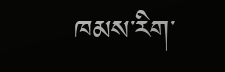ཁམས་རིག་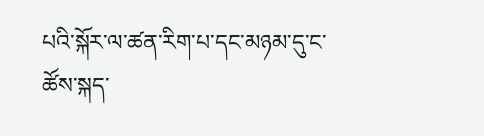པའི་སྐོར་ལ་ཚན་རིག་པ་དང་མཉམ་དུ་ང་ཚོས་སྐད་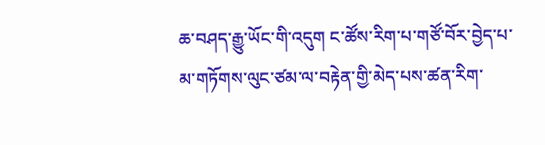ཆ་བཤད་རྒྱུ་ཡོང་གི་འདུག ང་ཚོས་རིག་པ་གཙོ་བོར་བྱེད་པ་མ་གཏོགས་ལུང་ཙམ་ལ་བརྟེན་གྱི་མེད་པས་ཚན་རིག་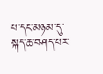པ་དང་མཉམ་དུ་སྐད་ཆ་བཤད་པར་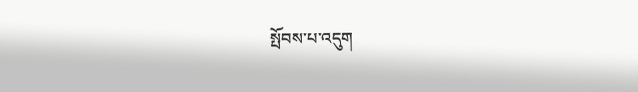སྤོབས་པ་འདུག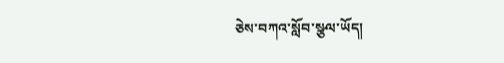ཅེས་བཀའ་སློབ་སྩལ་ཡོད།